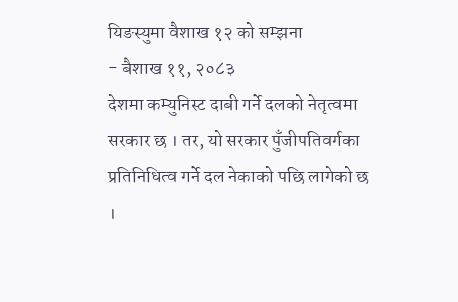यिङस्युमा वैशाख १२ को सम्झना
- बैशाख ११, २०८३
देशमा कम्युनिस्ट दाबी गर्ने दलको नेतृत्वमा सरकार छ । तर, यो सरकार पुँजीपतिवर्गका प्रतिनिधित्व गर्ने दल नेकाको पछि लागेको छ ।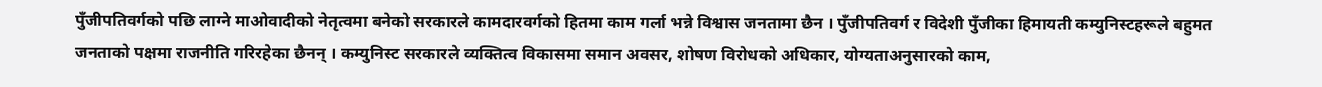पुँजीपतिवर्गको पछि लाग्ने माओवादीको नेतृत्वमा बनेको सरकारले कामदारवर्गको हितमा काम गर्ला भन्ने विश्वास जनतामा छैन । पुँजीपतिवर्ग र विदेशी पुँजीका हिमायती कम्युनिस्टहरूले बहुमत जनताको पक्षमा राजनीति गरिरहेका छैनन् । कम्युनिस्ट सरकारले व्यक्तित्व विकासमा समान अवसर, शोषण विरोधको अधिकार, योग्यताअनुसारको काम,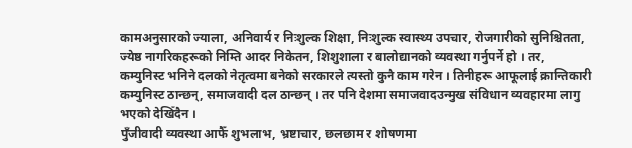कामअनुसारको ज्याला, अनिवार्य र निःशुल्क शिक्षा, निःशुल्क स्वास्थ्य उपचार, रोजगारीको सुनिश्चितता, ज्येष्ठ नागरिकहरूको निम्ति आदर निकेतन, शिशुशाला र बालोद्यानको व्यवस्था गर्नुपर्ने हो । तर, कम्युनिस्ट भनिने दलको नेतृत्वमा बनेको सरकारले त्यस्तो कुनै काम गरेन । तिनीहरू आफूलाई क्रान्तिकारी कम्युनिस्ट ठान्छन्, समाजवादी दल ठान्छन् । तर पनि देशमा समाजवादउन्मुख संविधान व्यवहारमा लागु भएको देखिँदैन ।
पुँजीवादी व्यवस्था आफैँ शुभलाभ, भ्रष्टाचार, छलछाम र शोषणमा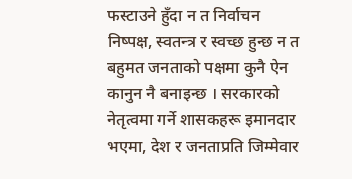फस्टाउने हुँदा न त निर्वाचन निष्पक्ष, स्वतन्त्र र स्वच्छ हुन्छ न त बहुमत जनताको पक्षमा कुनै ऐन कानुन नै बनाइन्छ । सरकारको नेतृत्वमा गर्ने शासकहरू इमानदार भएमा, देश र जनताप्रति जिम्मेवार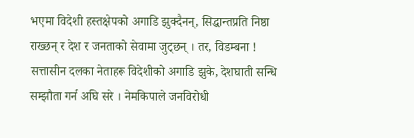भएमा विदेशी हस्तक्षेपको अगाडि झुक्दैनन्, सिद्धान्तप्रति निष्ठा राख्छन् र देश र जनताको सेवामा जुट्छन् । तर, विडम्बना ! सत्तासीन दलका नेताहरू विदेशीको अगाडि झुके, देशघाती सन्धि सम्झौता गर्न अघि सरे । नेमकिपाले जनविरोधी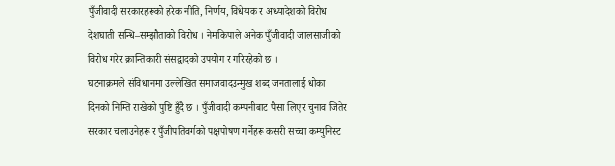पुँजीवादी सरकारहरूको हरेक नीति, निर्णय, विधेयक र अध्यादेशको विरोध देशघाती सन्धि–सम्झौताको विरोध । नेमकिपाले अनेक पुँजीवादी जालसाजीको विरोध गरेर क्रान्तिकारी संसद्वादको उपयोग र गरिरहेको छ ।
घटनाक्रमले संविधानमा उल्लेखित समाजवादउन्मुख शब्द जनतालाई धोका दिनको निम्ति राखेको पुष्टि हुँदै छ । पुँजीवादी कम्पनीबाट पैसा लिएर चुनाव जितेर सरकार चलाउनेहरू र पुँजीपतिवर्गको पक्षपोषण गर्नेहरू कसरी सच्चा कम्युनिस्ट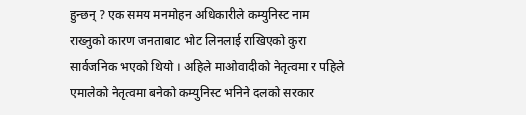हुन्छन् ? एक समय मनमोहन अधिकारीले कम्युनिस्ट नाम राख्नुको कारण जनताबाट भोट लिनलाई राखिएको कुरा सार्वजनिक भएको थियो । अहिले माओवादीको नेतृत्वमा र पहिले एमालेको नेतृत्वमा बनेको कम्युनिस्ट भनिने दलको सरकार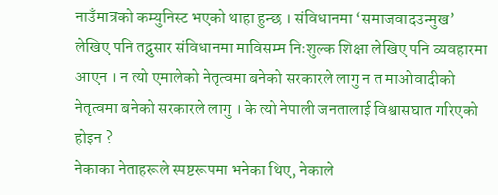नाउँमात्रको कम्युनिस्ट भएको थाहा हुन्छ । संविधानमा ‘समाजवादउन्मुख’ लेखिए पनि तद्नुसार संविधानमा माविसम्म निःशुल्क शिक्षा लेखिए पनि व्यवहारमा आएन । न त्यो एमालेको नेतृत्वमा बनेको सरकारले लागु न त माओवादीको नेतृत्वमा बनेको सरकारले लागु । के त्यो नेपाली जनतालाई विश्वासघात गरिएको होइन ?
नेकाका नेताहरूले स्पष्टरूपमा भनेका थिए, नेकाले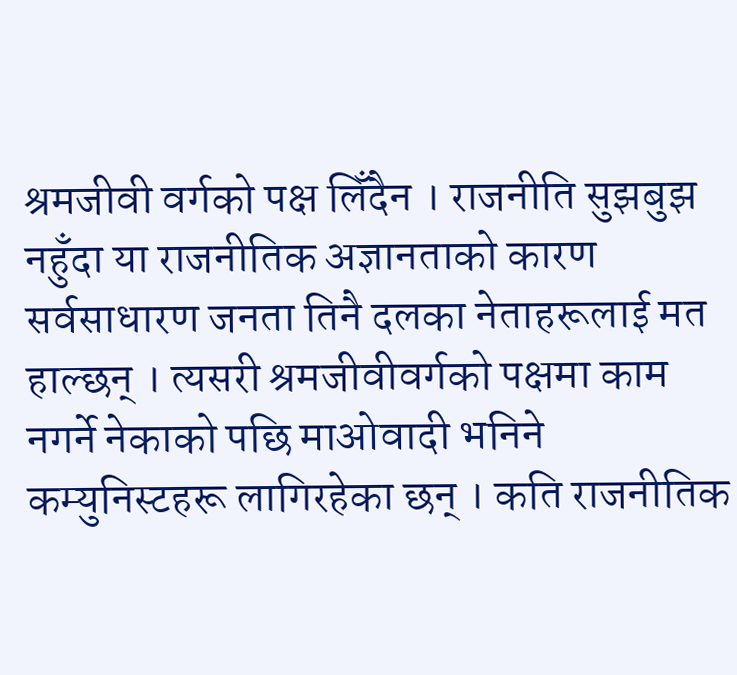श्रमजीवी वर्गको पक्ष लिँदैन । राजनीति सुझबुझ नहुँदा या राजनीतिक अज्ञानताको कारण सर्वसाधारण जनता तिनै दलका नेताहरूलाई मत हाल्छन् । त्यसरी श्रमजीवीवर्गको पक्षमा काम नगर्ने नेकाको पछि माओवादी भनिने कम्युनिस्टहरू लागिरहेका छन् । कति राजनीतिक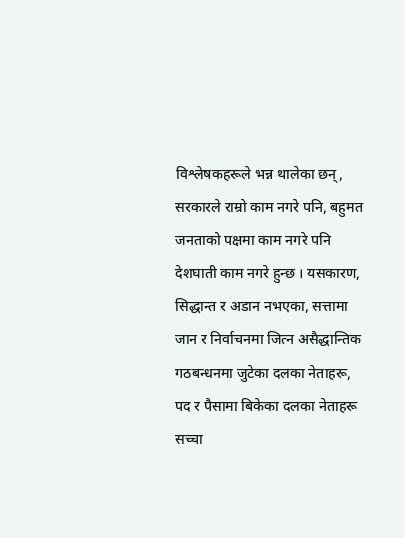विश्लेषकहरूले भन्न थालेका छन्, सरकारले राम्रो काम नगरे पनि, बहुमत जनताको पक्षमा काम नगरे पनि देशघाती काम नगरे हुन्छ । यसकारण, सिद्धान्त र अडान नभएका, सत्तामा जान र निर्वाचनमा जित्न असैद्धान्तिक गठबन्धनमा जुटेका दलका नेताहरू, पद र पैसामा बिकेका दलका नेताहरू सच्चा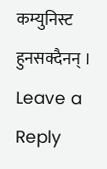कम्युनिस्ट हुनसक्दैनन् ।
Leave a Reply